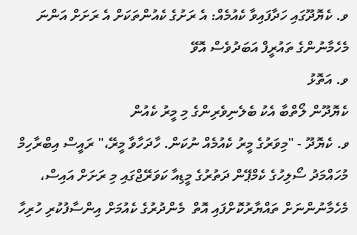ވ. ކެޔޮދޫގައި ހަދާފައިވާ ކެއުމެއް: އެ ރަށުގެ ކެއުންތަކަށް އެ ރަށަށް އަންނަ މެހެމާނުންގެ ތައުރީފް އަބަދުވެސް އޮވޭ
ވ. އަތޮޅު
ކެޔޮދޫން ލޯތްބާ އެކު ބެލެނިވެރިންގެ މި މީރު ކެއުން
ވ. ކެޔޮދޫ - "މިވަރުގެ މީރު ކެއުމެއް ނުކަން. ހާދަހާވާ މީރޭ،" ރައީސް އިބްރާހިމް މުހައްމަދު ސޯލިހުގެ ކެމްޕޭން ދަތުރުގެ މީޑިއާ ކަވަރޭޖްގައި މި ރަށަށް އައިސް، މެހެމާނުންނަށް ތައްޔާރުކޮށްފައި އޮތް  މެންދުރުގެ ކެއުމަށް އިންސާފުކުރި ހުރިހާ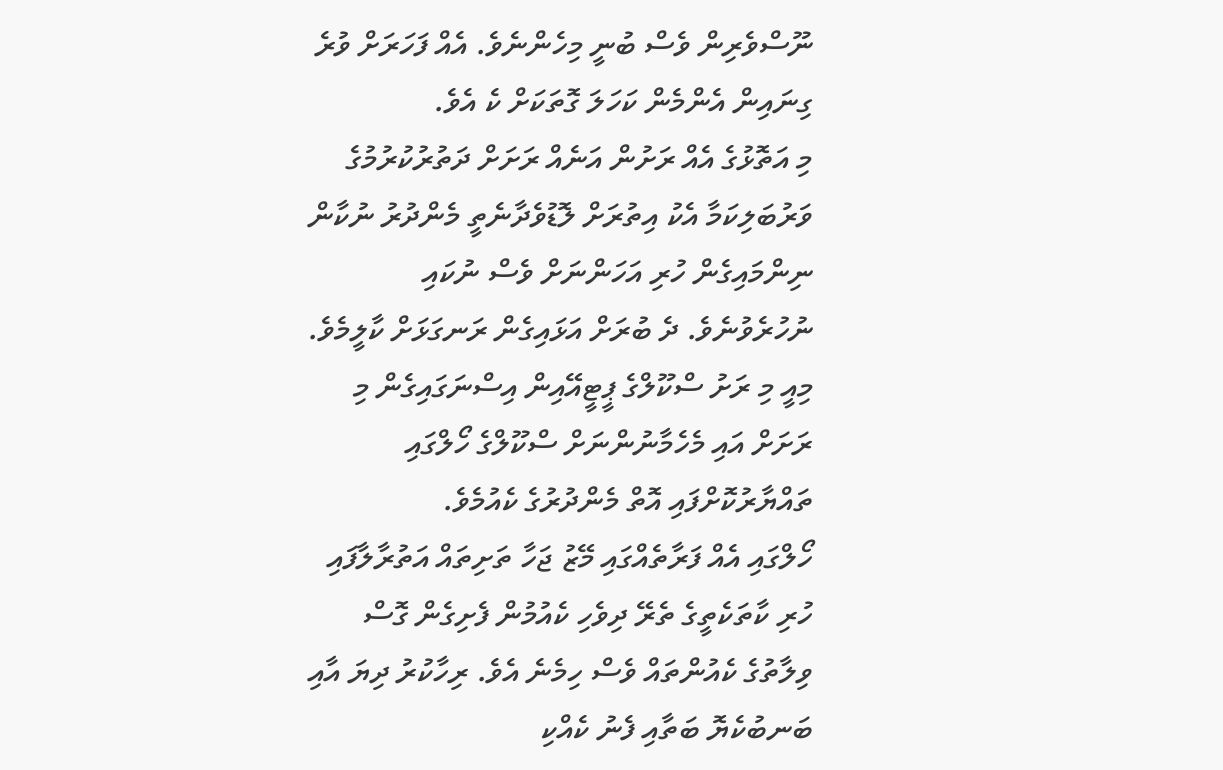ނޫސްވެރިން ވެސް ބުނީ މިހެންނެވެ. އެއް ފަހަރަށް ވުރެ ގިނައިން އެންމެން ކަހަލަ ގޮތަކަށް ކެ އެވެ.
މި އަތޮޅުގެ އެއް ރަށުން އަނެއް ރަށަށް ދަތުރުކުރުމުގެ ވަރުބަލިކަމާ އެކު އިތުރަށް ލޮޑުވެދާނެތީ މެންދުރު ނުކާން ނިންމައިގެން ހުރި އަހަންނަށް ވެސް ނުކައި ނުހުރެވުނެވެ. ދެ ބުރަށް އަޅައިގެން ރަނގަޅަށް ކާލީމެވެ. މިއީ މި ރަށު ސްކޫލްގެ ޕީޓީއޭއިން އިސްނަގައިގެން މި ރަށަށް އައި މެހެމާނުންނަށް ސްކޫލްގެ ހޯލްގައި ތައްޔާރުކޮށްފައި އޮތް މެންދުރުގެ ކެއުމެވެ.
ހޯލްގައި އެއް ފަރާތެއްގައި މޭޒު ޖަހާ ތަށިތައް އަތުރާލާފައި ހުރި ކާތަކެތީގެ ތެރޭ ދިވެހި ކެއުމުން ފެށިގެން ގޮސް ވިލާތުގެ ކެއުންތައް ވެސް ހިމެނެ އެވެ. ރިހާކުރު ދިޔަ އާއި ބަނބުކެޔޮ ބަތާއި ފެނު ކެއްކި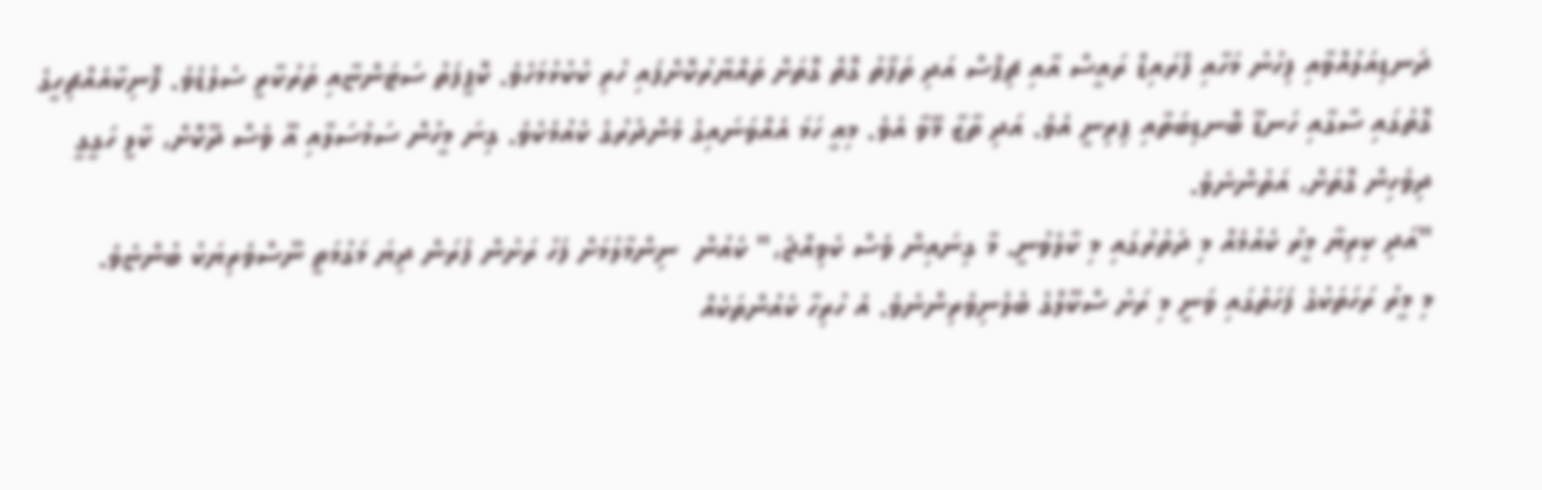ދަނޑިއަލުއްވާއި ފިހުނު މަހާއި ފްރައިޑް ރައީސް އާއި ޗިޕްސް އަދި ތަފާތު ގޮތް ގޮތަށް ތައްޔާރުކޮށްފައި ހުރި ކުކުޅުމަހެވެ. ކޮޕީފަތު ސަޓަންޏާއި ތަރުކާރީ ސެލެޑެވެ. ފޮނިކާއެއްޗިހީގެ ގޮތުގައި ސާގާއި ހަނޑޫ ބޮނޑިބަތާއި ޕިރިނީ އެވެ. އަދި ތާޒާ މޭވާ އެވެ. މިއީ ހަމަ އެއްވަނައިގެ މެންދުރުގެ ކެއުމެކެވެ. ގިނަ މީހުން ސަމުސަލާއި އޫ ވެސް ދޫކޮށް، ކާލީ ހަގީގީ ދިވެހިން ގޮތަށް، އަތުންނެވެ.
"އަދި ކިރިޔާ މީރު ކެއުމެއް މި ދަތުރުގައި މި ކާލެވުނީ. މާ ގިނައިން ވެސް ކެވިއްޖެ،" ކެއުން  ނިންމާލުމަށް ފަހު ރަށުން ފުރަން ދިޔަ މަގުމަތީ ނޫސްވެރިޔަކު ބުންޏެވެ.
މި މީރު ރަހަތަކުގެ ފަހަތުގައި ވަނީ މި ރަށު ސްކޫލްގެ ބެލެނިވެރިންނެވެ. އެ ހުރިހާ ކެއުންތަކެއް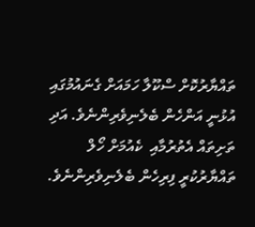ތައްޔާރުކޮށް ސްކޫލާ ހަމައަށް ގެނައުމުގައި އުޅުނީ އަންހެން ބެލެނިވެރިންނެވެ. އަދި ތަށިތައް އެތުރުމާއި  ކެއުމަށް ހޯލް ތައްޔާރުކުރީ ފިރިހެން ބެލެނިވެރިންނެވެ.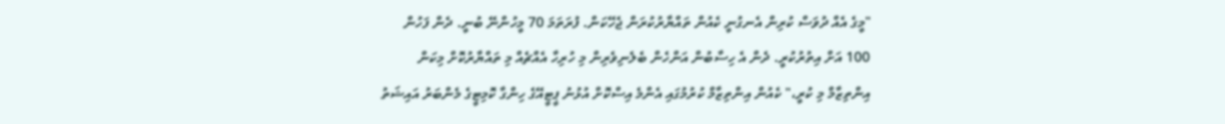"މީގެ އެއް ދުވަސް ކުރިން އެނގުނީ ކެއުން ތައްޔާރުކުރަން ޖެހޭކަން. ފުރަތަމަ 70 މީހުންނޭ ބުނީ. ދެން ފަހުން 100 އަށް އިތުރުކުރީ. ދެން އެ ހިސާބުން އަންހެން ބެލެނިވެރިން މި ހުރިހާ އެއްޗެއް މި ތައްޔާރުކޮށް މިކަން އިންތިޒާމް މި ކުރީ،" ކެއުން އިންތިޒާމް ކުރުމުގައި އެންމެ އިސްކޮށް އުޅުނު ޕީޓީއޭގެ ހިންގާ ކޮމިޓީގެ މެންބަރު އައިޝަތު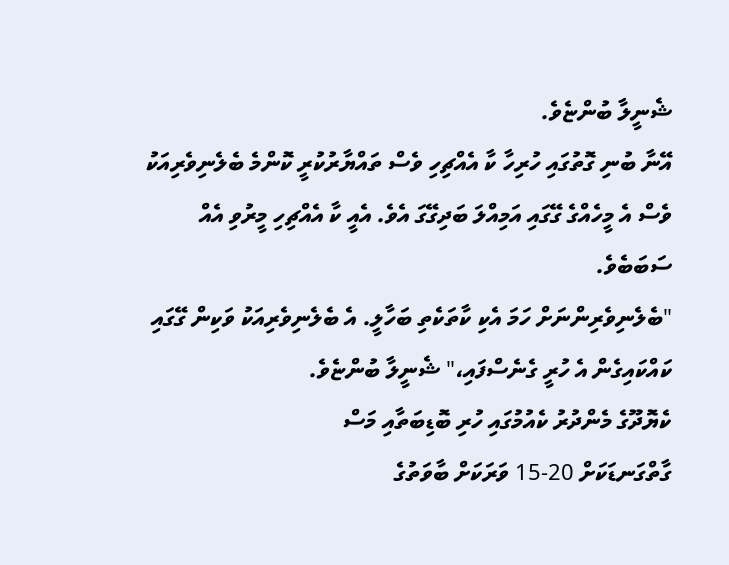ޝެނީލާ ބުންޏެވެ.
އޭނާ ބުނި ގޮތުގައި ހުރިހާ ކާ އެއްޗިހި ވެސް ތައްޔާރުކުރީ ކޮންމެ ބެލެނިވެރިއަކު ވެސް އެ މީހެއްގެ ގޭގައި އަމިއްލަ ބަދިގޭގަ އެވެ. އެއީ ކާ އެއްޗިހި މީރުވި އެއް ސަބަބެވެ.
"ބެލެނިވެރިންނަށް ހަމަ އެކި ކާތަކެތި ބަހާލީ. އެ ބެލެނިވެރިއަކު ވަކިން ގޭގައި ކައްކައިގެން އެ ހުރީ ގެނެސްފައި،" ޝެނީލާ ބުންޏެވެ.
ކެޔޮދޫގެ މެންދުރު ކެއުމުގައި ހުރި ބޮޑިބަތާއި މަސް
ގާތްގަނޑަކަށް 20-15 ވަރަކަށް ބާވަތުގެ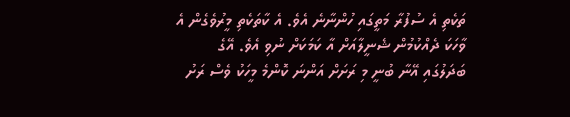ތަކެތި އެ ސުފުރާ މަތީގައި ހުންނާނެ އެވެ. އެ ކާތަކެތި މީރުވެގެން އެ ވާހަކަ ދެއްކުމުން ޝެނީލާއަށް އާ ކަމަކަށް ނުވި އެވެ. އޭގެ ބަދަލުގައި އޭނާ ބުނީ މި ރަށަށް އަންނަ ކޮންމެ މީހަކު ވެސް ރަށު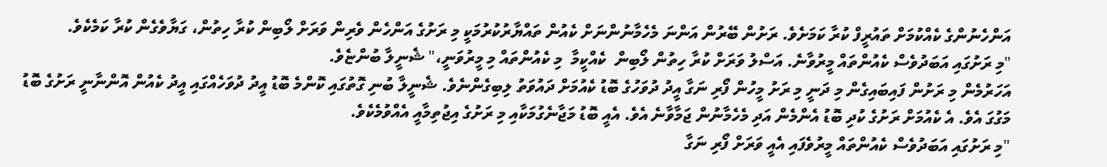އަންހެނުންގެ ކެއްކުމަށް ތައުރީފް ކުރާ ކަމަށެވެ. ރަށުން ބޭރުން އަންނަ މެހެމާނުންނަށް ކެއުން ތައްޔާރުކުރުމަކީ މި ރަށުގެ އަންހެން ވެރިން ވަރަށް ލޯބިން ކުރާ ހިތުން، ގަޔާވެގެން ކުރާ ކަމެކެވެ.
"މި ރަށުގައި އަބަދުވެސް ކެއުންތައް މީރުވާނެ. އަސްލު ވަރަށް ކުރާ ހިތުން ލޯބިން  ކެއްކީމާ  މި ކެއުންތައް މި މީރުވަނީ،" ޝެނީލާ ބުންޏެވެ.
އަހަރުމެން މި ރަށުން ފައިބައިގެން މި ދަނީ މި ރަށު މީހުން ފޯރި ނަގާ އީދު ދުވަހުގެ ބޮޑު ކެއުމަށް ދައުވަތު ލިބިގެންނެވެ. ޝެނީލާ ބުނި ގޮތުގައި ކޮންމެ ބޮޑު އީދު ދުވަހެއްގައި އީދު ކެއުން އޮންނާނީ ރަށުގެ ބޮޑު މަގުގަ އެވެ. އެ ކެއުމަށް ރަށުގެ ކުދި ބޮޑު އެންމެން އަދި މެހެމާނުން ޖަމާވާނެ އެވެ. އެއީ ބޮޑު މަޖާނެގުމަކާއި މި ރަށުގެ އިޖުތިމާއީ އެއްވުމެކެވެ.
"މި ރަށުގައި އަބަދުވެސް ކެއުންތައް މީރުވެފައި އެއީ ވަރަށް ފޯރި ނަގާ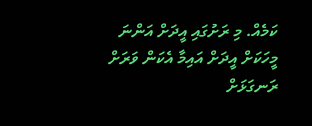ކަމެއް. މި ރަށުގައި އީދަށް އަންނަ މީހަކަށް އީދަށް އައިމާ އެކަން ވަރަށް ރަނގަޅަށް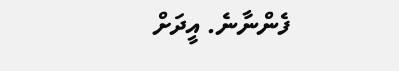ފެންނާނެ. އީދަށް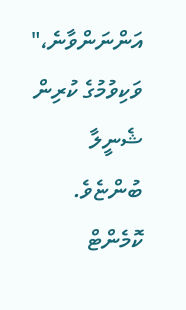އަންނަންވާނެ،" ވަކިވުމުގެ ކުރިން ޝެނީލާ ބުންޏެވެ.
ކޮމެންޓް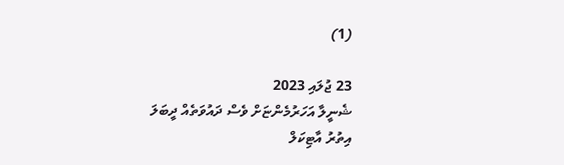(1)

23 ޖުލައި 2023
ޝެނީލާ އަހަރުމެންޏަށް ވެސް ދައުވަތެއް ދީބަލަ
އިތުރު އާޓިކަލް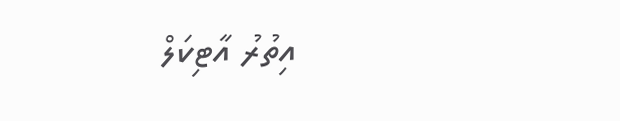އިތުރު އާޓިކަލް